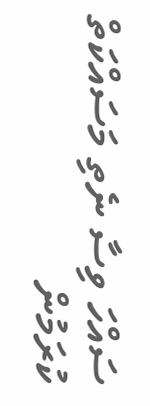ސައްހަ ވިސާ ނެތި މަސައްކަތް ކުރަމުން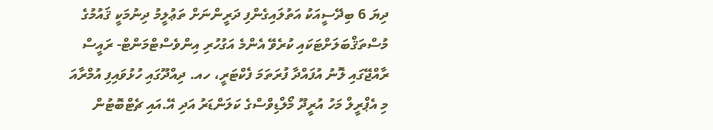ދިޔަ 6 ބިދޭސީއަކު އަތުލައިގެންފި ދަރީންނަށް ތަޢުލީމު ދިނުމަކީ ޤައުމުގެ މުސްތަޤްބަލަށްޓަކައި ކުރެވޭ އެންމެ އަގުހުރި އިންވެސްޓްމަންޓް- ރައީސް ރާއްޖޭގައި ލޮނު އުފައްދާ ފުރަތަމަ ފެކްޓަރީ، ހއ. ދިއްދޫގައި ހުޅުވައިފި އުމްރާއަ
މި އެޕްރީލް މަހު އުރީދޫ މޯލްޑިވްސްގެ ކަލަންޑަރު އަދި އޭ.އައި ޗެޓްބޮޓުން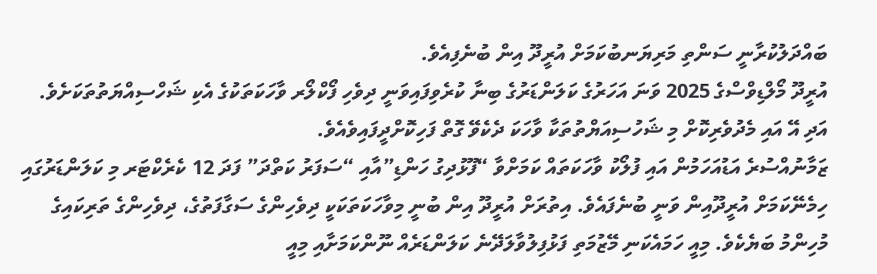ބައްދަލުކުރާނީ ސަންތި މަރިޔަނބުކަމަށް އުރީދޫ އިން ބުނެފިއެވެ.
އުރީދޫ މޯލްޑިވްސްގެ 2025 ވަނަ އަހަރުގެ ކަލަންޑަރުގެ ބިނާ ކުރެވިފައިވަނީ ދިވެހި ފޯކްލޯރ ވާހަކަތަކުގެ އެކި ޝަހްސިއްޔަތުތަކަށެވެ. އަދި އޭ އައި މެދުވެރިކޮށް މި ޝަހުސިއަޔްތުތަކާ ވާހަކަ ދެކެވޭ ގޮތް ފަހިކޮށްދީފައިވެއެވެ.
ޒަމާނުއްސުރެ އަޑުއަހަމުން އައި ފުލޯކު ވާހަކަތައް ކަމަށްވާ “ފޫޅުދިގު ހަންޑި”އާއި “ސަފަރު ކަތްދަ” ފަދަ 12 ކެރެކްޓަރ މި ކަލަންޑަރުގައި ހިމެނޭކަމަށް އުރީދޫއިން ވަނީ ބުނެފައެވެ. އިތުރަށް އުރީދޫ އިން ބުނީ މިވާހަކަތަކަކީ ދިވެހިންގެ ސަގާފަތުގެ، ދިވެހިންގެ ތަރިކައިގެ މުހިންމު ބަޔެކެވެ. މިއީ ހަމައެކަނި މޭޒުމަތި ފަޅުފިލުވާލަދޭނެ ކަލަންޑަރެއް ނޫންކަމަށާއި މިއީ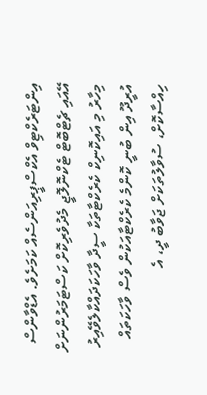އިންޓަރެކްޓިވް އެކްސްޕީރިއަންސެއް ކަމަށެވެ. އެޑްވާންސް އޭއައި ޗެޓްބޮޓް ޓެކްނޮލޮޖީ މެދުވެރިކޮށް ކަސްޓަމަރުންނަށް މިހާރު މި އައިކޮނިކް ކެރެކްޓާތަކާ ސީދާ ވާހަކަދައްކާލެވޭއިރު އުރީދޫ އިން ބުނީ ކޮންމެ ކެރެކްޓާއަކުން ވެސް ވާހަކަތައް ހިއްސާކޮށް، ސުވާލުތަކަށް ޖަވާބު ދީ، އެ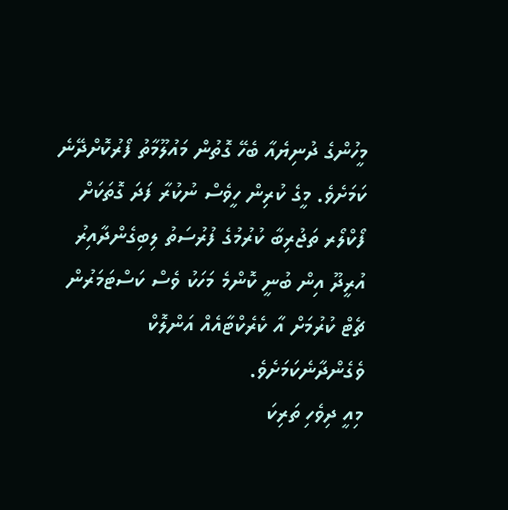މީހުންގެ ދުނިޔެއާ ބެހޭ ގޮތުން މައުލޫމާތު ފޯރުކޮށްދޭނެ ކަމަށެވެ. މީގެ ކުރިން ހީވެސް ނުކުރާ ފަދަ ގޮތަކަށް ފޯކްލޯރ ތަޖުރިބާ ކުރުމުގެ ފުރުސަތު ލިބިގެންދާއިރު އުރީދޫ އިން ބުނީ ކޮންމެ މަހަކު ވެސް ކަސްޓަމަރުން ޗެޓް ކުރުމަށް އާ ކެރެކްޓާއެއް އަންލޮކް ވެގެންދާނެކަމަށެވެ.
މިއީ ދިވެހި ތަރިކަ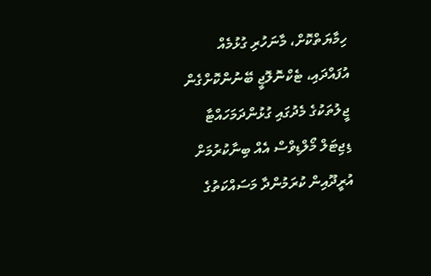ހިމާޔަތްކޮށް، މާނަހުރި ގުޅުމެއް އުފައްދައި، ޓެކްނޮލޮޖީ ބޭނުންކޮށްގެން ޖީލުތަކުގެ މެދުގައި ގުޅުންދަމަހައްޓާ ޑިޖިޓަލް މޯލްޑިވްސް އެއް ބިނާކުރުމަށް އުރީދޫއިން ކުރަމުންދާ މަސައްކަތުގެ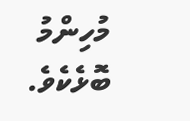މުހިންމު ބޮޅެކެވެ.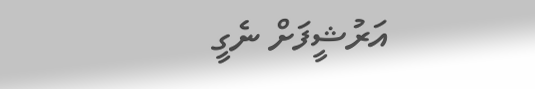އަރުޝީފަށް ނެގީ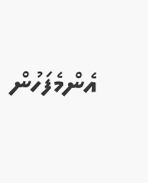އެންމެފަހުން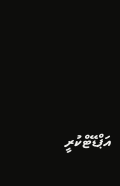އަޕްޑޭޓްކުރީ